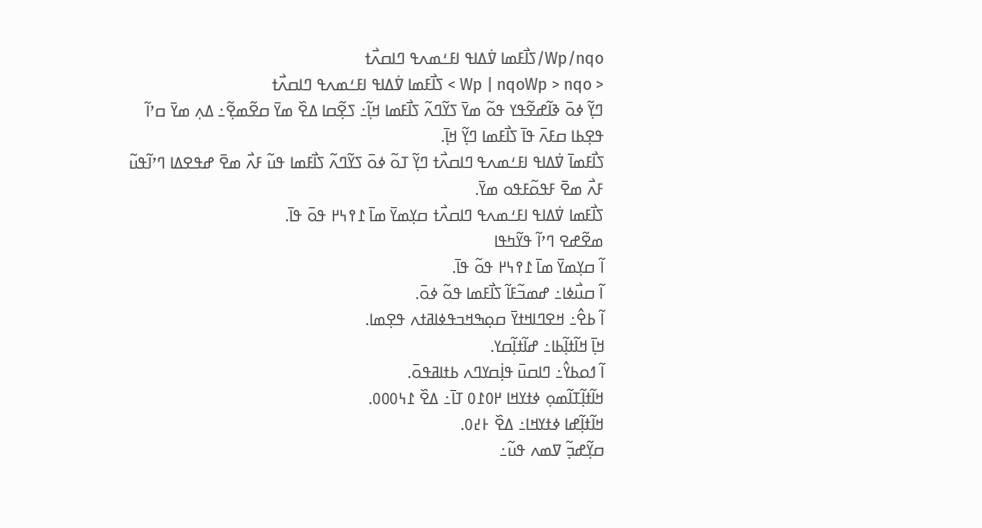Wp/nqo/ߖߊ߯ߓߘߊ ߜ߭ߡߊߟ ߊߓߑߘߍߟ ߣߊߛߍ߯ߙ
< Wp | nqoWp > nqo > ߖߊ߯ߓߘߊ ߜ߭ߡߊߟ ߊߓߑߘߍߟ ߣߊߛߍ߯ߙ
ߣߌ߲߬ ߦߋ߫ ߢߊ߬ߝߐ߬ߟߌ ߟߋ߬ ߘߌ߫ ߖߌ߬ߣߍ߬ ߖߊ߯ߓߘߊ ߞߊ߲߬߸ ߖߐ߲߬ߛߊ ߡߐ߰ ߘߌ߫ ߛߐ߬ߘߐ߲߬߸ ߡߍ߲ ߘߌ߫ ߛߴߊ߬ ߟߐ߲ߕߊ ߛߓߍ߫ ߟߊ߫ ߖߊ߯ߓߘߊ ߣߌ߲߬ ߞߊ߲߫.
ߖߊ߯ߓߘߊ߫ ߜ߭ߡߊߟ ߊߓߑߘߍߟ ߣߊߛߍ߯ߙ ߣߌ߲߬ ߠߋ߬ ߦߋ߫ ߖߌ߬ߣߍ߬ ߖߊ߯ߓߘߊ ߟߎ߬ ߓߍ߯ ߘߐ߫ ߝߟߐߡߊ ߣߴߊ߬ߟߎ߬ ߓߍ߯ ߘߐ߫ ߓߟߋ߬ߓߟߋ ߘߌ߫.
ߖߊ߯ߓߘߊ ߜ߭ߡߊߟ ߊߓߑߘߍߟ ߣߊߛߍ߯ߙ ߛߌ߲ߘߌ߫ ߘߊ߫ ߁߉߆߂ ߟߋ߫ ߟߊ߫.
ߘߐ߬ߝߐ ߣߴߊ߬ ߟߌ߬ߤߟߊ
ߊ߬ ߛߌ߲ߘߌ߫ ߘߊ߫ ߁߉߆߂ ߟߋ߬ ߟߊ߫.
ߊ߬ ߛߎ߯ߦߊ߸ ߝߘߏ߬ߓߊ߬ ߖߊ߯ߓߘߊ ߟߋ߬ ߦߋ߫.
ߊ߬ ߕߐ߮߸ ߞߐߣߊߞߙߌ߫ ߛߋ߲ߒߞߏߟߦߊߥߙߍ ߟߐ߲ߘߊ.
ߞߊ߲߫ ߞߊ߬ߙߊ߲߬ߕߊ߸ ߝߊ߬ߙߊ߲߬ߛߌ.
ߊ߬ ߗߋߕߌ߮߸ ߣߊߛߎ߫ ߟߊ߲߭ߛߌߣߍ ߕߙߊߥߟߋ߫.
ߞߊ߬ߙߊ߲߬ߠߊ߬ߘߋ߲ ߦߙߌߞߊ ߂߀߁߀ ߠߊ߫߸ ߡߐ߰ ߁߆߀߀߀.
ߞߊ߬ߙߊ߲߬ߝߊ ߦߙߌߞߊ߸ ߡߐ߰ ߅߄߀.
ߛߌ߲߬ߝߏ߲߬ ߜߘߍ ߟߎ߬߸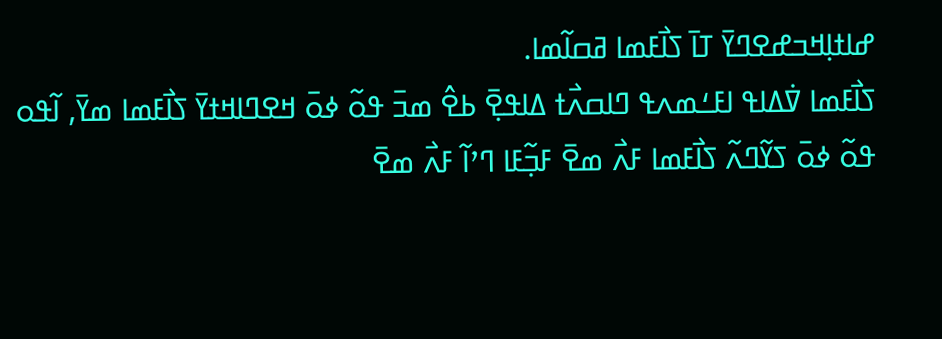ߝߊߙߊ߲ߞߏߝߐߣߌ߫ ߠߊ߫ ߖߊ߯ߓߘߊ ߥߛߊ߬ߘߊ.
ߖߊ߯ߓߘߊ ߜ߭ߡߊߟ ߊߓߑߘߍߟ ߣߊߛߍ߯ߙ ߡߊߟߐ߲߫ ߕߐ߮ ߘߏ߫ ߟߋ߬ ߦߋ߫ ߞߐߣߊߞߙߌ߫ ߖߊ߯ߓߘߊ ߘߌ߫, ߊ߬ߟߋ ߟߋ߬ ߦߋ߫ ߖߌ߬ߣߍ߬ ߖߊ߯ߓߘߊ ߓߍ߯ ߘߐ߫ ߓߏ߲߬ߓߊ ߣߴߊ߬ ߓߍ߯ ߘߐ߫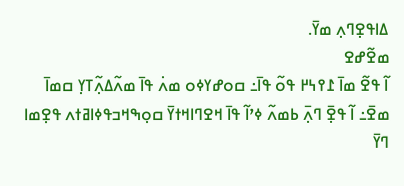ߡߊߟߐ߲ߣߍ߲ ߘߌ߫.
ߘߐ߬ߝߐ
ߊ߬ ߟߐ߬ ߘߊ߫ ߁߉߆߂ ߟߋ߬ ߟߊ߫߸ ߛߋߝߌߦߋ ߘߍ߭ ߟߊ߫ ߘߍ߬ߡߍ߲߬ߠߌ߲ ߛߘߊ߫ ߘߐ߫߸ ߊ߬ ߟߐ߲߫ ߣߍ߲߫ ߕߘߍ߬ ߦߴߊ߬ ߟߊ߫ ߞߐߣߊߞߙߌ߫ ߛߋ߲ߒߞߏߟߦߊߥߙߍ ߟߐ߲ߘߊ ߣߌ߫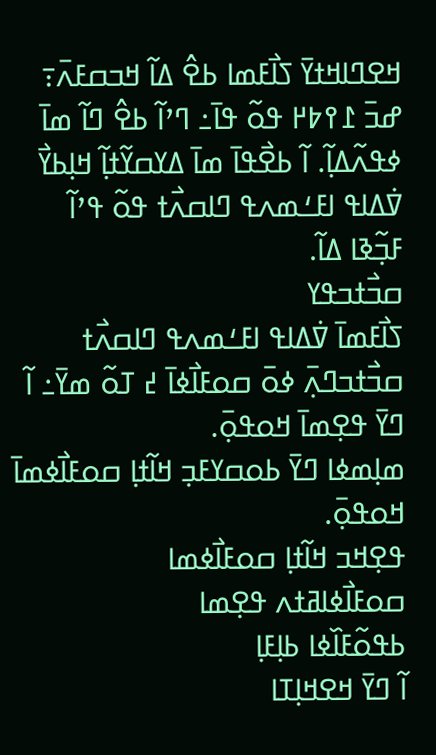ߞߐߣߊߞߙߌ߫ ߖߊ߯ߓߘߊ ߕߐ߮ ߡߊ߬ ߞߏߛߓߍ߫߹ ߝߏ߫ ߁߉߈߂ ߟߋ߬ ߟߊ߫߸ ߣߴߊ߬ ߕߐ߮ ߣߊ߬ ߘߊ߫ ߦߟߍ߬ߡߊ߲߬. ߊ߬ ߕߐ߯ߟߊ߫ ߘߊ߫ ߡߌߛߌ߬ߙߊ߲߬ ߞߊ߲ߕߌ߯ ߜ߭ߡߊߟ ߊߓߑߘߍߟ ߣߊߛߍ߯ߙ ߟߋ߬ ߟߴߊ߬ ߓߏ߲߬ߢߊ ߡߊ߬.
ߛߏ߯ߙߏߟߌ
ߖߊ߯ߓߘߊ߫ ߜ߭ߡߊߟ ߊߓߑߘߍߟ ߣߊߛߍ߯ߙ ߛߏ߯ߙߏߣߍ߲߫ ߦߋ߫ ߛߋߓߊ߯ߦߊ߫ ߄ ߠߋ߬ ߘߌ߫߸ ߊ߬ ߣߌ߫ ߟߐ߲ߘߊ߫ ߞߋߟߋ߲߫.
ߘߊ߲ߘߦߊ ߣߌ߫ ߕߋߛߌߓߏ߲ ߞߊ߬ߙߊ߲ ߛߋߓߊ߯ߦߘߊ߫ ߞߋߟߋ߲߫.
ߟߐ߲ߞߏ ߞߊ߬ߙߊ߲ ߛߋߓߊ߯ߦߘߊ
ߛߋߓߊ߯ߦߊߥߙߍ ߟߐ߲ߘߊ
ߕߟߋ߬ߓߊ߰ߦߊ ߕߊ߲ߓߊ߲
ߊ߬ ߣߌ߫ ߞߐߞߊ߲ߠߊ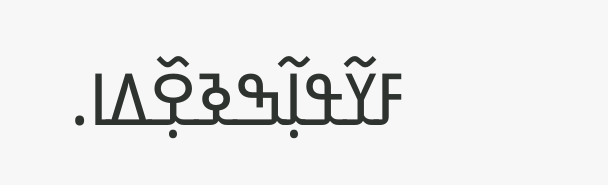ߓߌ߬ߟߊ߲߬ߒߢߐ߲߰ߡߊ.